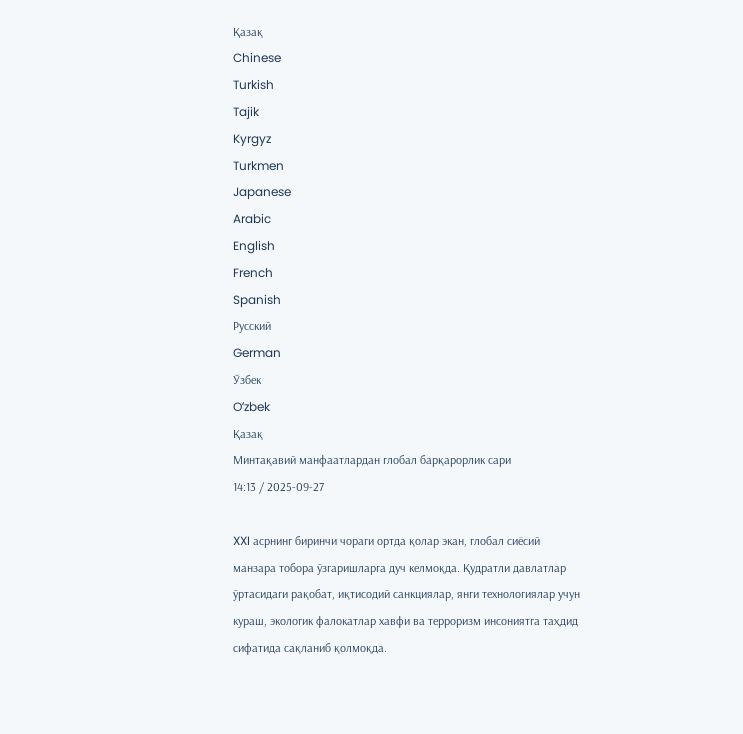Қазақ
Chinese
Turkish
Tajik
Kyrgyz
Turkmen
Japanese
Arabic
English
French
Spanish
Русский
German
Ўзбек
Oʻzbek
Қазақ
Минтақавий манфаатлардан глобал барқарорлик сари
14:13 / 2025-09-27

XXI асрнинг биринчи чораги ортда қолар экан, глобал сиёсий манзара тобора ўзгаришларга дуч келмоқда. Қудратли давлатлар ўртасидаги рақобат, иқтисодий санкциялар, янги технологиялар учун кураш, экологик фалокатлар хавфи ва терроризм инсониятга таҳдид сифатида сақланиб қолмоқда.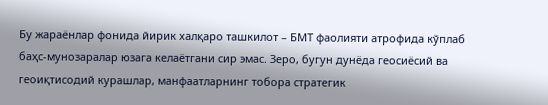Бу жараёнлар фонида йирик халқаро ташкилот – БМТ фаолияти атрофида кўплаб баҳс-мунозаралар юзага келаётгани сир эмас. Зеро, бугун дунёда геосиёсий ва геоиқтисодий курашлар, манфаатларнинг тобора стратегик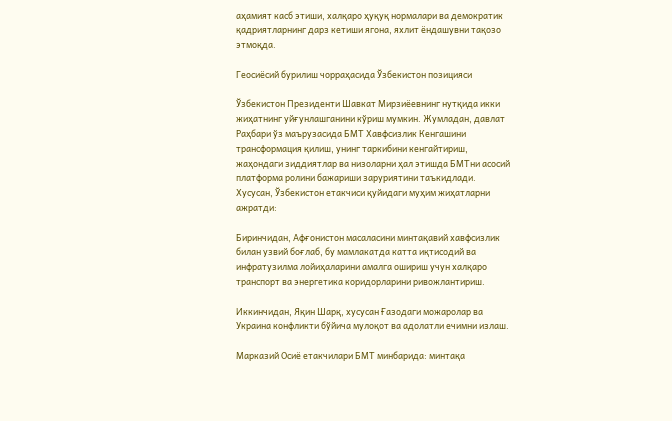аҳамият касб этиши, халқаро ҳуқуқ нормалари ва демократик қадриятларнинг дарз кетиши ягона, яхлит ёндашувни тақозо этмоқда.

Геосиёсий бурилиш чорраҳасида Ўзбекистон позицияси

Ўзбекистон Президенти Шавкат Мирзиёевнинг нутқида икки жиҳатнинг уйғунлашганини кўриш мумкин. Жумладан, давлат Раҳбари ўз маърузасида БМТ Хавфсизлик Кенгашини трансформация қилиш, унинг таркибини кенгайтириш, жаҳондаги зиддиятлар ва низоларни ҳал этишда БМТни асосий платформа ролини бажариши заруриятини таъкидлади. Хусусан, Ўзбекистон етакчиси қуйидаги муҳим жиҳатларни ажратди:

Биринчидан, Афғонистон масаласини минтақавий хавфсизлик билан узвий боғлаб, бу мамлакатда катта иқтисодий ва инфратузилма лойиҳаларини амалга ошириш учун халқаро транспорт ва энергетика коридорларини ривожлантириш.

Иккинчидан, Яқин Шарқ, хусусан Ғазодаги можаролар ва Украина конфликти бўйича мулоқот ва адолатли ечимни излаш.

Марказий Осиё етакчилари БМТ минбарида: минтақа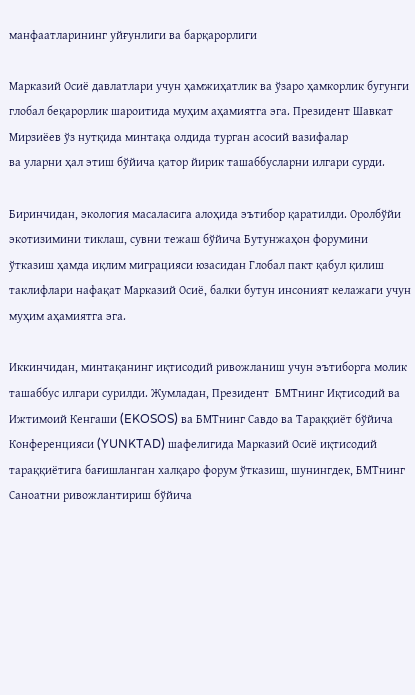манфаатларининг уйғунлиги ва барқарорлиги

Марказий Осиё давлатлари учун ҳамжиҳатлик ва ўзаро ҳамкорлик бугунги глобал беқарорлик шароитида муҳим аҳамиятга эга. Президент Шавкат Мирзиёев ўз нутқида минтақа олдида турган асосий вазифалар
ва уларни ҳал этиш бўйича қатор йирик ташаббусларни илгари сурди.

Биринчидан, экология масаласига алоҳида эътибор қаратилди. Оролбўйи экотизимини тиклаш, сувни тежаш бўйича Бутунжаҳон форумини ўтказиш ҳамда иқлим миграцияси юзасидан Глобал пакт қабул қилиш таклифлари нафақат Марказий Осиё, балки бутун инсоният келажаги учун муҳим аҳамиятга эга.

Иккинчидан, минтақанинг иқтисодий ривожланиш учун эътиборга молик ташаббус илгари сурилди. Жумладан, Президент  БМТнинг Иқтисодий ва Ижтимоий Кенгаши (EKOSOS) ва БМТнинг Савдо ва Тараққиёт бўйича Конференцияси (YUNKTAD) шафелигида Марказий Осиё иқтисодий тараққиётига бағишланган халқаро форум ўтказиш, шунингдек, БМТнинг Саноатни ривожлантириш бўйича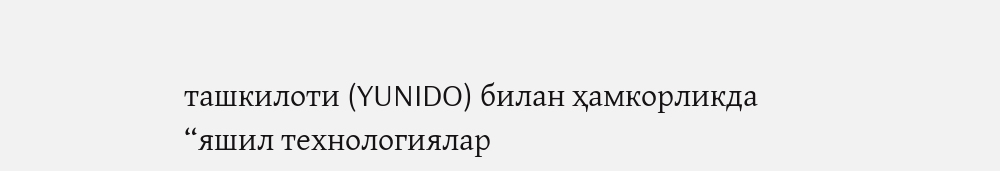ташкилоти (YUNIDO) билан ҳамкорликда “яшил технологиялар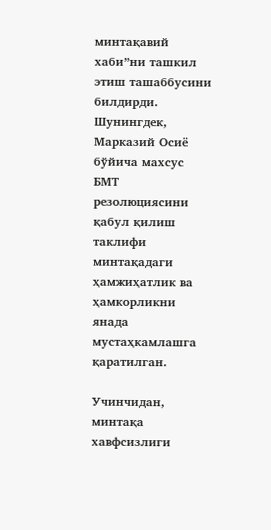минтақавий хаби”ни ташкил этиш ташаббусини билдирди. Шунингдек, Марказий Осиё бўйича махсус БМТ резолюциясини қабул қилиш таклифи минтақадаги ҳамжиҳатлик ва ҳамкорликни янада мустаҳкамлашга қаратилган.

Учинчидан, минтақа хавфсизлиги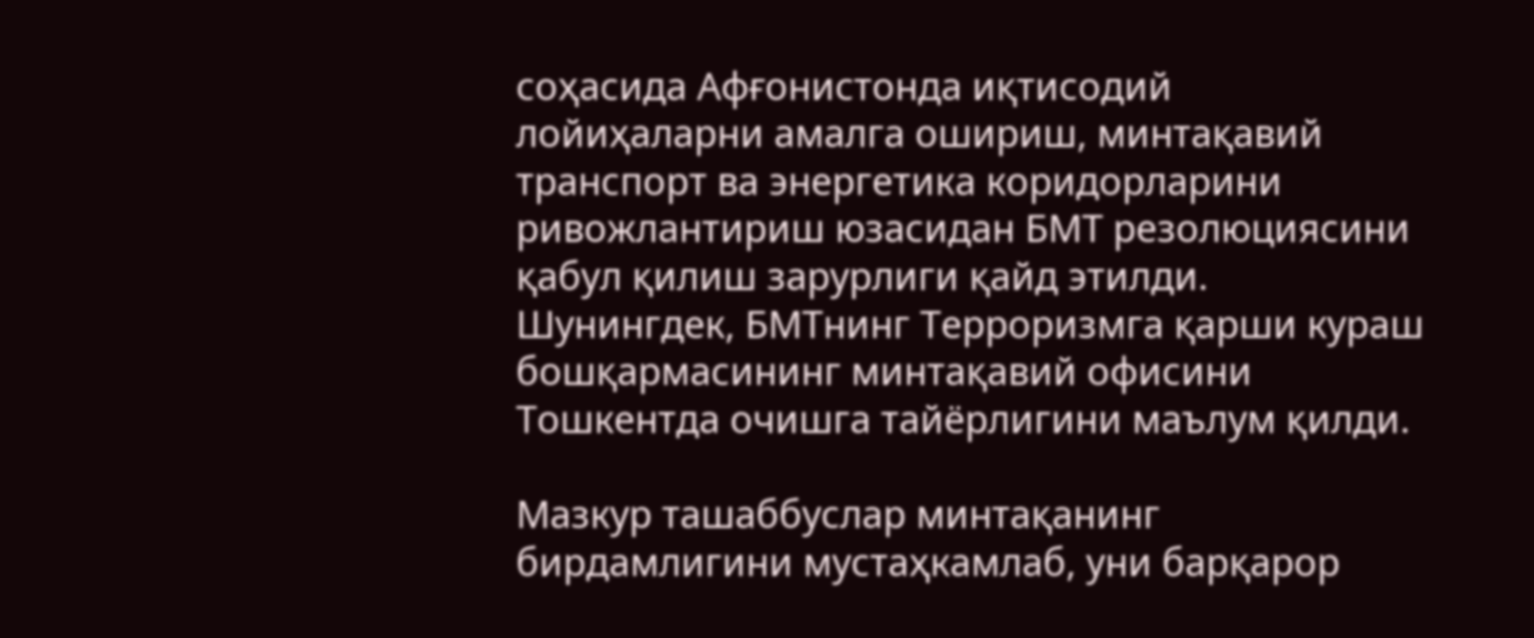соҳасида Афғонистонда иқтисодий лойиҳаларни амалга ошириш, минтақавий транспорт ва энергетика коридорларини ривожлантириш юзасидан БМТ резолюциясини қабул қилиш зарурлиги қайд этилди. Шунингдек, БМТнинг Терроризмга қарши кураш бошқармасининг минтақавий офисини Тошкентда очишга тайёрлигини маълум қилди.

Мазкур ташаббуслар минтақанинг бирдамлигини мустаҳкамлаб, уни барқарор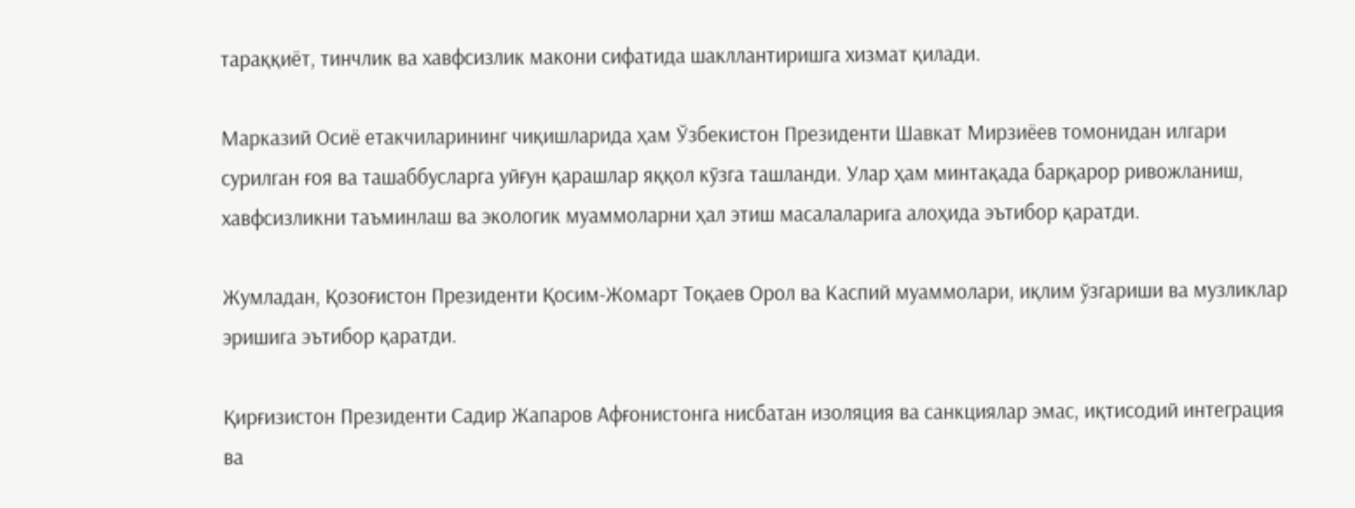тараққиёт, тинчлик ва хавфсизлик макони сифатида шакллантиришга хизмат қилади.

Марказий Осиё етакчиларининг чиқишларида ҳам Ўзбекистон Президенти Шавкат Мирзиёев томонидан илгари сурилган ғоя ва ташаббусларга уйғун қарашлар яққол кўзга ташланди. Улар ҳам минтақада барқарор ривожланиш, хавфсизликни таъминлаш ва экологик муаммоларни ҳал этиш масалаларига алоҳида эътибор қаратди.

Жумладан, Қозоғистон Президенти Қосим-Жомарт Тоқаев Орол ва Каспий муаммолари, иқлим ўзгариши ва музликлар эришига эътибор қаратди.

Қирғизистон Президенти Садир Жапаров Афғонистонга нисбатан изоляция ва санкциялар эмас, иқтисодий интеграция ва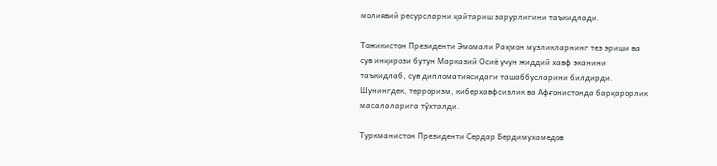молиявий ресурсларни қайтариш зарурлигини таъкидлади.

Тожикистон Президенти Эмомали Раҳмон музликларнинг тез эриши ва сув инқирози бутун Марказий Осиё учун жиддий хавф эканини таъкидлаб, сув дипломатиясидаги ташаббусларини билдирди. Шунингдек, терроризм, киберхавфсизлик ва Афғонистонда барқарорлик масалаларига тўхталди.

Туркманистон Президенти Сердар Бердимухамедов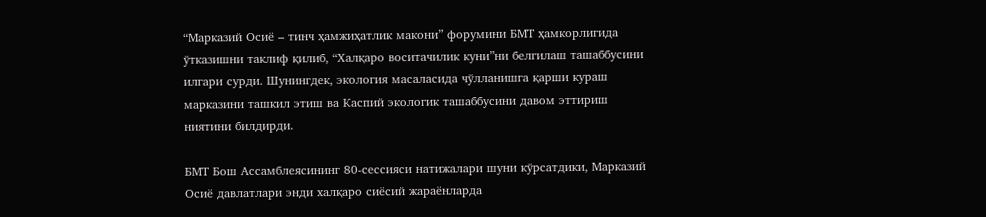“Марказий Осиё – тинч ҳамжиҳатлик макони” форумини БМТ ҳамкорлигида ўтказишни таклиф қилиб, “Халқаро воситачилик куни”ни белгилаш ташаббусини илгари сурди. Шунингдек, экология масаласида чўлланишга қарши кураш марказини ташкил этиш ва Каспий экологик ташаббусини давом эттириш ниятини билдирди.

БМТ Бош Ассамблеясининг 80-сессияси натижалари шуни кўрсатдики, Марказий Осиё давлатлари энди халқаро сиёсий жараёнларда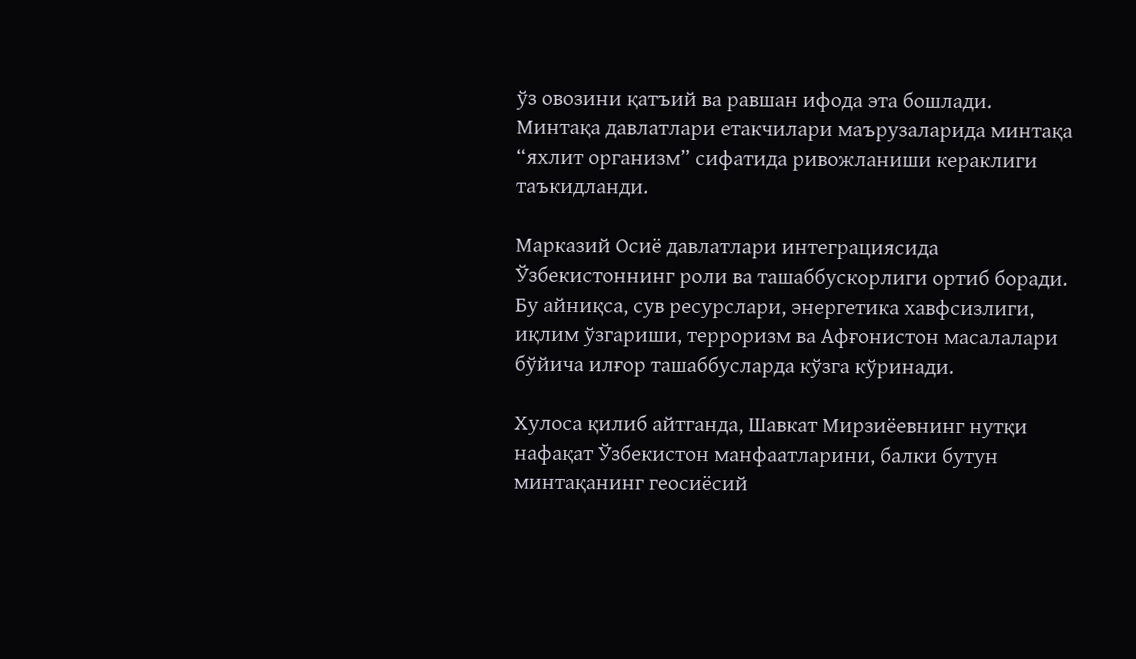ўз овозини қатъий ва равшан ифода эта бошлади. Минтақа давлатлари етакчилари маърузаларида минтақа “яхлит организм” сифатида ривожланиши кераклиги таъкидланди.

Марказий Осиё давлатлари интеграциясида Ўзбекистоннинг роли ва ташаббускорлиги ортиб боради. Бу айниқса, сув ресурслари, энергетика хавфсизлиги, иқлим ўзгариши, терроризм ва Афғонистон масалалари бўйича илғор ташаббусларда кўзга кўринади.

Хулоса қилиб айтганда, Шавкат Мирзиёевнинг нутқи нафақат Ўзбекистон манфаатларини, балки бутун минтақанинг геосиёсий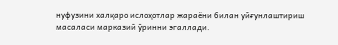нуфузини халқаро ислоҳотлар жараёни билан уйғунлаштириш масаласи марказий ўринни эгаллади.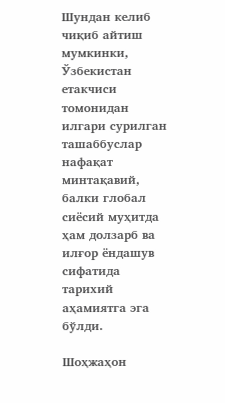Шундан келиб чиқиб айтиш мумкинки, Ўзбекистан етакчиси томонидан илгари сурилган ташаббуслар нафақат минтақавий, балки глобал сиёсий муҳитда ҳам долзарб ва илғор ёндашув сифатида тарихий аҳамиятга эга бўлди.

Шоҳжаҳон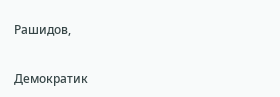Рашидов,

Демократик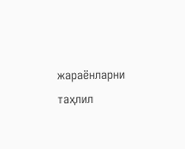жараёнларни таҳлил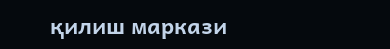қилиш маркази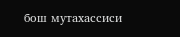бош мутахассиси